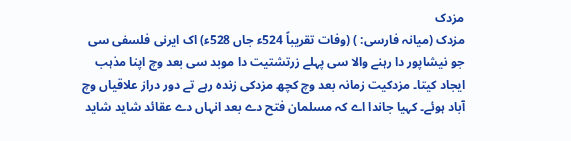مزدک
مزدک (میانہ فارسی: ) (وفات تقریباً 524ء جاں 528ء) اک ایرنی فلسفی سی جو نیشاپور دا رہنے والا سی پہلے زرتشتیت دا موبد سی بعد وچ اپنا مذہب ایجاد کیتا۔ مزدکیت زمانہ بعد وچ کچھ مزدکی زندہ رہے تے دور دراز علاقیاں وچ آباد ہوئے۔ کہیا جاندا اے کہ مسلمان فتح دے بعد انہاں دے عقائد شاید شاید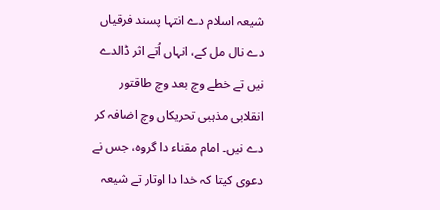شیعہ اسلام دے انتہا پسند فرقیاں دے نال مل کے، انہاں اُتے اثر ڈالدے نیں تے خطے وچ بعد وچ طاقتور انقلابی مذہبی تحریکاں وچ اضافہ کر دے نیں۔ امام مقناء دا گروہ، جس نے دعوی کیتا کہ خدا دا اوتار تے شیعہ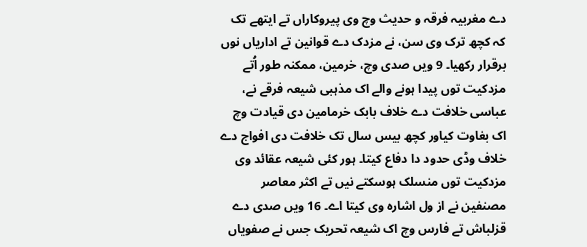دے مغربیہ فرقہ و حدیث وچ وی پیروکاراں تے ایتھے تک کہ کچھ ترک وی سن، نے مزدک دے قوانین تے اداریاں نوں برقرار رکھیا۔ 9 ویں صدی وچ، خرمین، ممکنہ طور اُتے مزدکیت توں پیدا ہونے والے اک مذہبی شیعہ فرقے نے، عباسی خلافت دے خلاف بابک خرمامین دی قیادت وچ اک بغاوت کیاور کچھ بیس سال تک خلافت دی افواج دے خلاف وڈی حدود دا دفاع کیتا۔ ہور کئی شیعہ عقائد وی مزدکیت توں منسلک ہوسکتے نیں تے اکثر معاصر مصنفین نے از ول اشارہ وی کیتا اے۔ 16 ویں صدی دے قزلباش تے فارس وچ اک شیعہ تحریک جس نے صفویاں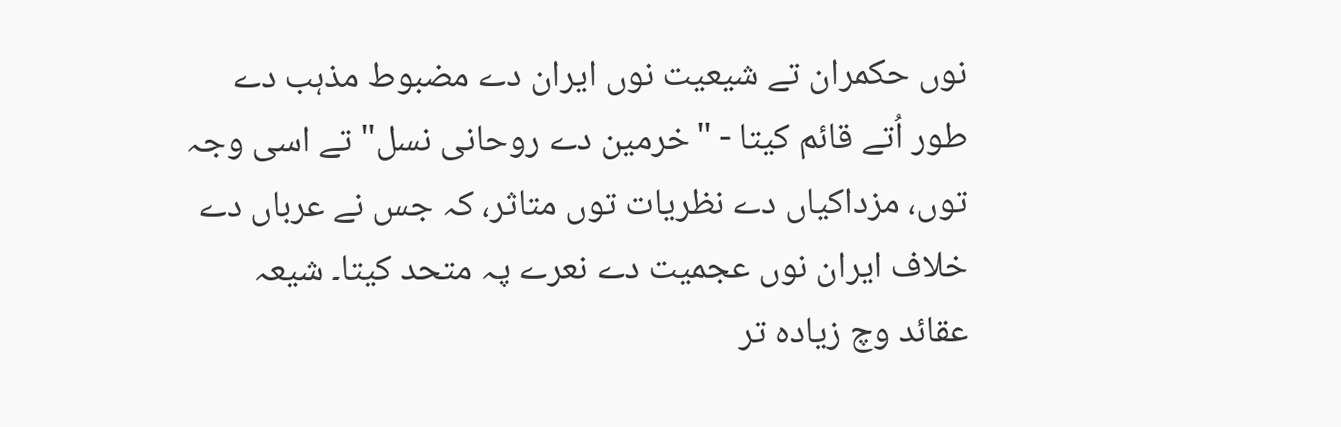نوں حکمران تے شیعیت نوں ایران دے مضبوط مذہب دے طور اُتے قائم کیتا - "خرمین دے روحانی نسل" تے اسی وجہ توں، مزداکیاں دے نظریات توں متاثر، کہ جس نے عرباں دے خلاف ایران نوں عجمیت دے نعرے پہ متحد کیتا۔ شیعہ عقائد وچ زیادہ تر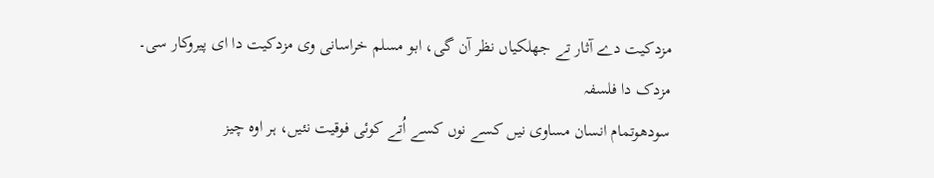مزدکیت دے آثار تے جھلکیاں نظر آن گی، ابو مسلم خراسانی وی مزدکیت دا ای پیروکار سی۔
مزدک دا فلسفہ
سودھوتمام انسان مساوی نیں کسے نوں کسے اُتے کوئی فوقیت نئیں، ہر اوہ چیز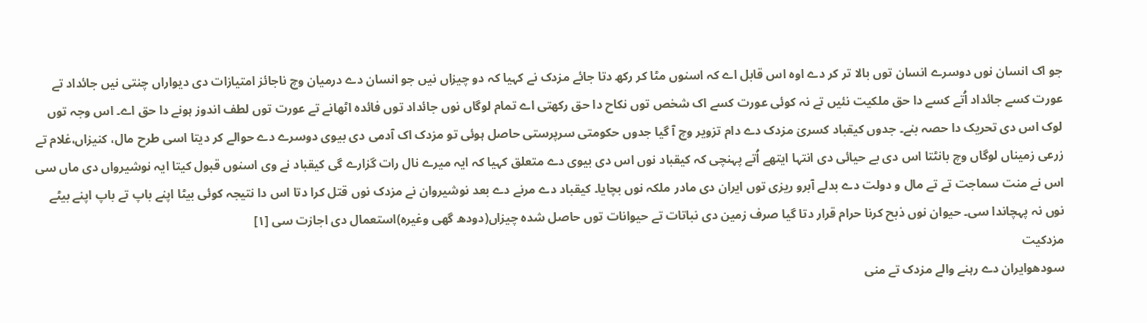جو اک انسان نوں دوسرے انسان توں بالا تر کر دے اوہ اس قابل اے کہ اسنوں مٹا کر رکھ دتا جائے مزدک نے کہیا کہ دو چیزاں نیں جو انسان دے درمیان وچ ناجائز امتیازات دی دیواراں چنتی نیں جائداد تے عورت کسے جائداد اُتے کسے دا حق ملکیت نئیں تے نہ کوئی عورت کسے اک شخص توں نکاح دا حق رکھتی اے تمام لوگاں نوں جائداد توں فائدہ اٹھانے تے عورت توں لطف اندوز ہونے دا حق اے۔ اس وجہ توں لوک اس دی تحریک دا حصہ بنے۔ جدوں کیقباد کسریٰ مزدک دے دام تزویر وچ آ گیا جدوں حکومتی سرپرستی حاصل ہوئی تو مزدک اک آدمی دی بیوی دوسرے دے حوالے کر دیتا اسی طرح مال، کنیزاں،غلام تے زرعی زمیناں لوگاں وچ بانٹتا اس دی بے حیائی دی انتہا ایتھے اُتے پہنچی کہ کیقباد نوں اس دی بیوی دے متعلق کہیا کہ ایہ میرے نال رات گزارے گی کیقباد نے وی اسنوں قبول کیتا ایہ نوشیرواں دی ماں سی اس نے منت سماجت تے تے مال و دولت دے بدلے آبرو ریزی توں ایران دی مادر ملکہ نوں بچایا۔ کیقباد دے مرنے دے بعد نوشیروان نے مزدک نوں قتل کرا دتا اس دا نتیجہ کوئی بیٹا اپنے باپ تے باپ اپنے بیٹے نوں نہ پہچاندا سی۔ حیوان نوں ذبح کرنا حرام قرار دتا گیا صرف زمین دی نباتات تے حیوانات توں حاصل شدہ چیزاں(دودھ گھی وغیرہ)استعمال دی اجازت سی [۱]
مزدکیت
سودھوایران دے رہنے والے مزدک تے منی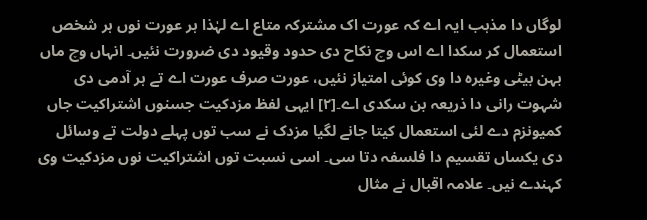لوگاں دا مذہب ایہ اے کہ عورت اک مشترکہ متاع اے لہٰذا ہر عورت نوں ہر شخص استعمال کر سکدا اے اس وچ نکاح دی حدود وقیود دی ضرورت نئیں۔ انہاں وچ ماں بہن بیٹی وغیرہ دا وی کوئی امتیاز نئیں، عورت صرف عورت اے تے ہر آدمی دی شہوت رانی دا ذریعہ بن سکدی اے۔[۲] ایہی لفظ مزدکیت جسنوں اشتراکیت جاں کمیونزم دے لئی استعمال کیتا جانے لگیا مزدک نے سب توں پہلے دولت تے وسائل دی یکساں تقسیم دا فلسفہ دتا سی۔ اسی نسبت توں اشتراکیت نوں مزدکیت وی کہندے نیں۔ علامہ اقبال نے مثال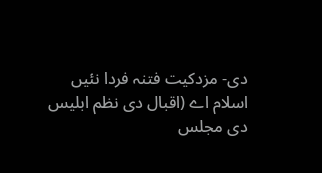دی- مزدکیت فتنہ فردا نئیں اسلام اے (اقبال دی نظم ابلیس دی مجلس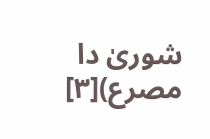شوریٰ دا مصرع)[۳]